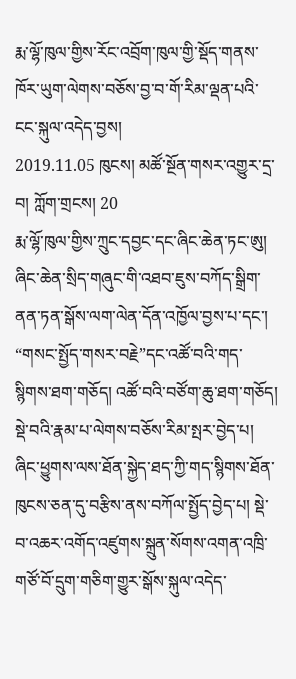རྨ་ལྷོ་ཁུལ་གྱིས་རོང་འབྲོག་ཁུལ་གྱི་སྡོད་གནས་ཁོར་ཡུག་ལེགས་བཅོས་བྱ་བ་གོ་རིམ་ལྡན་པའི་ངང་སྐུལ་འདེད་བྱས།
2019.11.05 ཁུངས། མཚོ་སྔོན་གསར་འགྱུར་དྲ་བ། ཀློག་གྲངས། 20
རྨ་ལྷོ་ཁུལ་གྱིས་ཀྲུང་དབྱང་དང་ཞིང་ཆེན་ཏང་ཨུ། ཞིང་ཆེན་སྲིད་གཞུང་གི་འཐབ་ཇུས་བཀོད་སྒྲིག་ནན་ཏན་སྒོས་ལག་ལེན་དོན་འཁྱོལ་བྱས་པ་དང་། “གསང་སྤྱོད་གསར་བརྗེ”དང་འཚོ་བའི་གད་སྙིགས་ཐག་གཅོད། འཚོ་བའི་བཙོག་ཆུ་ཐག་གཅོད། སྡེ་བའི་རྣམ་པ་ལེགས་བཅོས་རིམ་སྤར་བྱེད་པ། ཞིང་ཕྱུགས་ལས་ཐོན་སྐྱེད་ཐད་ཀྱི་གད་སྙིགས་ཐོན་ཁུངས་ཅན་དུ་བརྩིས་ནས་བཀོལ་སྤྱོད་བྱེད་པ། སྡེ་བ་འཆར་འགོད་འཛུགས་སྐྲུན་སོགས་འགན་འཁྲི་གཙོ་བོ་དྲུག་གཅིག་གྱུར་སྒོས་སྐུལ་འདེད་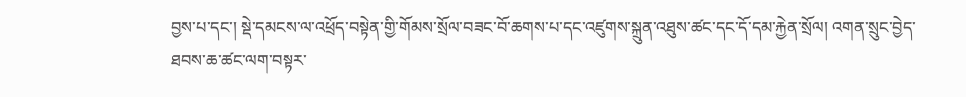བྱས་པ་དང་། སྡེ་དམངས་ལ་འཕྲོད་བསྟེན་གྱི་གོམས་སྲོལ་བཟང་བོ་ཆགས་པ་དང་འཛུགས་སྐྲུན་འཐུས་ཚང་དང་དོ་དམ་རྐྱེན་སྲོལ། འགན་སྲུང་བྱེད་ཐབས་ཆ་ཚང་ལག་བསྟར་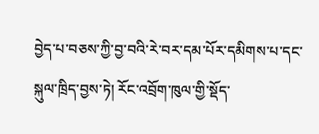བྱེད་པ་བཅས་ཀྱི་བྱ་བའི་རེ་བར་དམ་པོར་དམིགས་པ་དང་སྐུལ་ཁྲིད་བྱས་ཏེ། རོང་འབྲོག་ཁུལ་གྱི་སྡོད་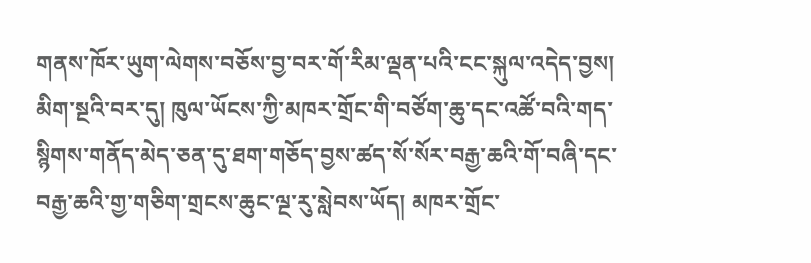གནས་ཁོར་ཡུག་ལེགས་བཅོས་བྱ་བར་གོ་རིམ་ལྡན་པའི་ངང་སྐུལ་འདེད་བྱས། མིག་སྔའི་བར་དུ། ཁུལ་ཡོངས་ཀྱི་མཁར་གྲོང་གི་བཙོག་ཆུ་དང་འཚོ་བའི་གད་སྙིགས་གནོད་མེད་ཅན་དུ་ཐག་གཅོད་བྱས་ཚད་སོ་སོར་བརྒྱ་ཆའི་གོ་བཞི་དང་བརྒྱ་ཆའི་གྱ་གཅིག་གྲངས་ཆུང་ལྔ་རུ་སླེབས་ཡོད། མཁར་གྲོང་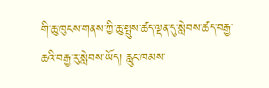གི་ཆུ་ཁུངས་གནས་ཀྱི་ཆུ་སྤུས་ཚད་ལྡན་དུ་སླེབས་ཚད་བརྒྱ་ཆའི་བརྒྱ་རུ་སླེབས་ཡོད། རླུང་ཁམས་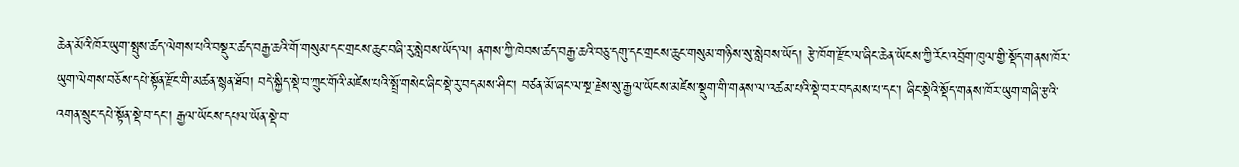ཆེན་མོའི་ཁོར་ཡུག་སྤུས་ཚད་ལེགས་པའི་བསྡུར་ཚད་བརྒྱ་ཆའི་གོ་གསུམ་དང་གྲངས་ཆུང་བཞི་རུ་སླེབས་ཡོད་ལ། ནགས་ཀྱི་ཁེབས་ཚད་བརྒྱ་ཆའི་བཅུ་དགུ་དང་གྲངས་ཆུང་གསུམ་གཉིས་སུ་སླེབས་ཡོད། རྩེ་ཁོག་རྫོང་ལ་ཞིང་ཆེན་ཡོངས་ཀྱི་རོང་འབྲོག་ཁུལ་གྱི་སྡོད་གནས་ཁོར་ཡུག་ལེགས་བཅོས་དཔེ་སྟོན་རྫོང་གི་མཚན་སྙན་ཐོབ། བདེ་སྐྱིད་སྡེ་བ་ཀྲུང་གོའི་མཛེས་པའི་སྤྲོ་གསེང་ཞིང་སྡེ་རུ་བདམས་ཤིང་། བཙན་མོ་ཞང་ལ་སྔ་རྗེས་སུ་རྒྱལ་ཡོངས་མཛེས་སྡུག་གི་གནས་ལ་འཚམ་པའི་སྡེ་བར་བདམས་པ་དང་། ཞིང་སྡེའི་སྡོད་གནས་ཁོར་ཡུག་གཞི་རྩའི་འགན་སྲུང་དཔེ་སྟོན་སྡེ་བ་དང་། རྒྱལ་ཡོངས་དཔལ་ཡོན་སྡེ་བ་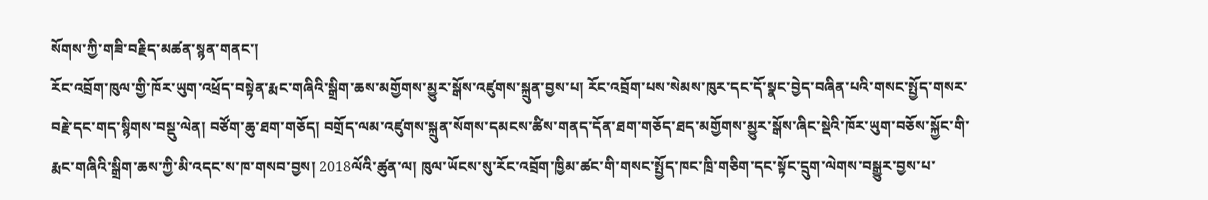སོགས་ཀྱི་གཟི་བརྗིད་མཚན་སྙན་གནང་།
རོང་འབྲོག་ཁུལ་གྱི་ཁོར་ཡུག་འཕྲོད་བསྟེན་རྨང་གཞིའི་སྒྲིག་ཆས་མགྱོགས་མྱུར་སྒོས་འཛུགས་སྐྲུན་བྱས་པ། རོང་འབྲོག་པས་སེམས་ཁུར་དང་དོ་སྣང་བྱེད་བཞིན་པའི་གསང་སྤྱོད་གསར་བརྗེ་དང་གད་སྙིགས་བསྡུ་ལེན། བཙོག་ཆུ་ཐག་གཅོད། བགྲོད་ལམ་འཛུགས་སྐྲུན་སོགས་དམངས་ཚིས་གནད་དོན་ཐག་གཅོད་ཐད་མགྱོགས་མྱུར་སྒོས་ཞིང་སྡེའི་ཁོར་ཡུག་བཅོས་སྐྱོང་གི་རྨང་གཞིའི་སྒྲིག་ཆས་ཀྱི་མི་འདང་ས་ཁ་གསབ་བྱས། 2018ལོའི་ཚུན་ལ། ཁུལ་ཡོངས་སུ་རོང་འབྲོག་ཁྱིམ་ཚང་གི་གསང་སྤྱོད་ཁང་ཁྲི་གཅིག་དང་སྟོང་དྲུག་ལེགས་བསྒྱུར་བྱས་པ་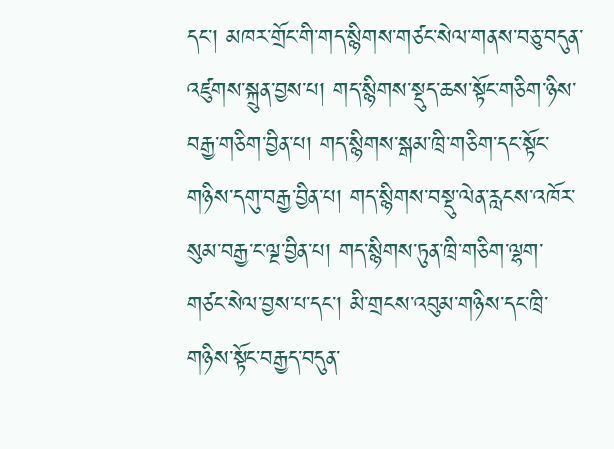དང་། མཁར་གྲོང་གི་གད་སྙིགས་གཙང་སེལ་གནས་བཅུ་བདུན་འཛུགས་སྐྲུན་བྱས་པ། གད་སྙིགས་སྡུད་ཆས་སྟོང་གཅིག་ཉིས་བརྒྱ་གཅིག་བྱིན་པ། གད་སྙིགས་སྒམ་ཁྲི་གཅིག་དང་སྟོང་གཉིས་དགུ་བརྒྱ་བྱིན་པ། གད་སྙིགས་བསྡུ་ལེན་རླངས་འཁོར་སུམ་བརྒྱ་ང་ལྔ་བྱིན་པ། གད་སྙིགས་ཏུན་ཁྲི་གཅིག་ལྷག་གཙང་སེལ་བྱས་པ་དང་། མི་གྲངས་འབུམ་གཉིས་དང་ཁྲི་གཉིས་སྟོང་བརྒྱད་བདུན་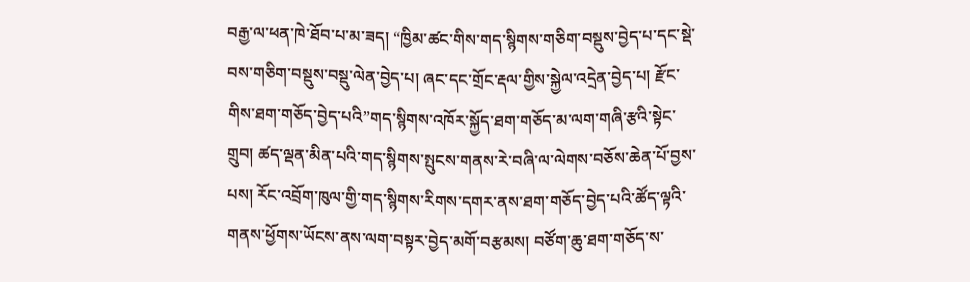བརྒྱ་ལ་ཕན་ཁེ་ཐོབ་པ་མ་ཟད། “ཁྱིམ་ཚང་གིས་གད་སྙིགས་གཅིག་བསྡུས་བྱེད་པ་དང་སྡེ་བས་གཅིག་བསྡུས་བསྡུ་ལེན་བྱེད་པ། ཞང་དང་གྲོང་རྡལ་གྱིས་སྐྱེལ་འདྲེན་བྱེད་པ། རྫོང་གིས་ཐག་གཅོད་བྱེད་པའི”གད་སྙིགས་འཁོར་སྐྱོད་ཐག་གཅོད་མ་ལག་གཞི་རྩའི་སྟེང་གྲུབ། ཚད་ལྡན་མིན་པའི་གད་སྙིགས་སྤུངས་གནས་རེ་བཞི་ལ་ལེགས་བཅོས་ཆེན་པོ་བྱས་པས། རོང་འབྲོག་ཁུལ་གྱི་གད་སྙིགས་རིགས་དགར་ནས་ཐག་གཅོད་བྱེད་པའི་ཚོད་ལྟའི་གནས་ཕྱོགས་ཡོངས་ནས་ལག་བསྟར་བྱེད་མགོ་བརྩམས། བཙོག་ཆུ་ཐག་གཅོད་ས་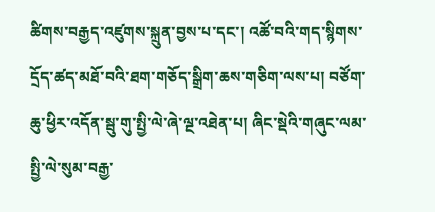ཚིགས་བརྒྱད་འཛུགས་སྐྲུན་བྱས་པ་དང་། འཚོ་བའི་གད་སྙིགས་དྲོད་ཚད་མཐོ་བའི་ཐག་གཅོད་སྒྲིག་ཆས་གཅིག་ལས་པ། བཙོག་ཆུ་ཕྱིར་འདོན་སྦུ་གུ་སྤྱི་ལེ་ཞེ་ལྔ་འཐེན་པ། ཞིང་སྡེའི་གཞུང་ལམ་སྤྱི་ལེ་སུམ་བརྒྱ་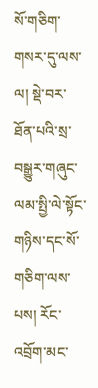སོ་གཅིག་གསར་དུ་ལས་ལ། སྡེ་བར་ཐོན་པའི་སྲ་བསྒྱུར་གཞུང་ལམ་སྤྱི་ལེ་སྟོང་གཉིས་དང་སོ་གཅིག་ལས་པས། རོང་འབྲོག་མང་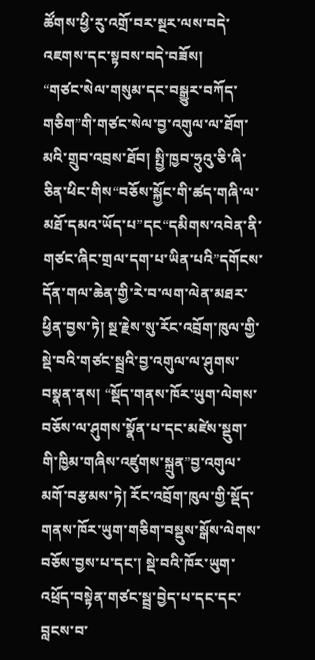ཚོགས་ཕྱི་རུ་འགྲོ་བར་སྔར་ལས་བདེ་འཇགས་དང་སྟབས་བདེ་བཟོས།
“གཙང་སེལ་གསུམ་དང་བསྒྱུར་བཀོད་གཅིག”གི་གཙང་སེལ་བྱ་འགུལ་ལ་ཐོག་མའི་གྲུབ་འབྲས་ཐོབ། སྤྱི་ཁྱབ་ཧྲུའུ་ཅི་ཞི་ཅིན་ཕིང་གིས“བཅོས་སྐྱོང་གི་ཚད་གཞི་ལ་མཐོ་དམའ་ཡོད་པ”དང“དམིགས་འབེན་ནི་གཙང་ཞིང་གྲལ་དག་པ་ཡིན་པའི”དགོངས་དོན་གལ་ཆེན་གྱི་རེ་བ་ལག་ལེན་མཐར་ཕྱིན་བྱས་ཏེ། སྔ་རྗེས་སུ་རོང་འབྲོག་ཁུལ་གྱི་སྡེ་བའི་གཙང་སྦྲའི་བྱ་འགུལ་ལ་ཤུགས་བསྣན་ནས། “སྡོད་གནས་ཁོར་ཡུག་ལེགས་བཅོས་ལ་ཤུགས་སྣོན་པ་དང་མཛེས་སྡུག་གི་ཁྱིམ་གཞིས་འཛུགས་སྐྲུན”བྱ་འགུལ་མགོ་བརྩམས་ཏེ། རོང་འབྲོག་ཁུལ་གྱི་སྡོད་གནས་ཁོར་ཡུག་གཅིག་བསྡུས་སྒོས་ལེགས་བཅོས་བྱས་པ་དང་། སྡེ་བའི་ཁོར་ཡུག་འཕྲོད་བསྟེན་གཙང་སྦྲ་བྱེད་པ་དང་དང་བླངས་བ་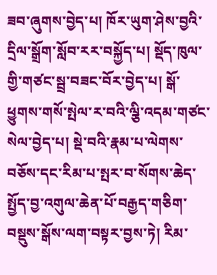ཟབ་ཞུགས་བྱེད་པ། ཁོར་ཡུག་ཤེས་བྱའི་དྲིལ་སྒྲོག་སློབ་རར་བསྐྱོད་པ། སྡོད་ཁུལ་གྱི་གཙང་སྦྲ་བཟང་བོར་བྱེད་པ། སྒོ་ཕྱུགས་གསོ་སྤེལ་ར་བའི་ལྕི་འདམ་གཙང་སེལ་བྱེད་པ། སྡེ་བའི་རྣམ་པ་ལེགས་བཅོས་དང་རིམ་པ་སྤར་བ་སོགས་ཆེད་སྤྱོད་བྱ་འགུལ་ཆེན་པོ་བརྒྱད་གཅིག་བསྡུས་སྒོས་ལག་བསྟར་བྱས་ཏེ། རིམ་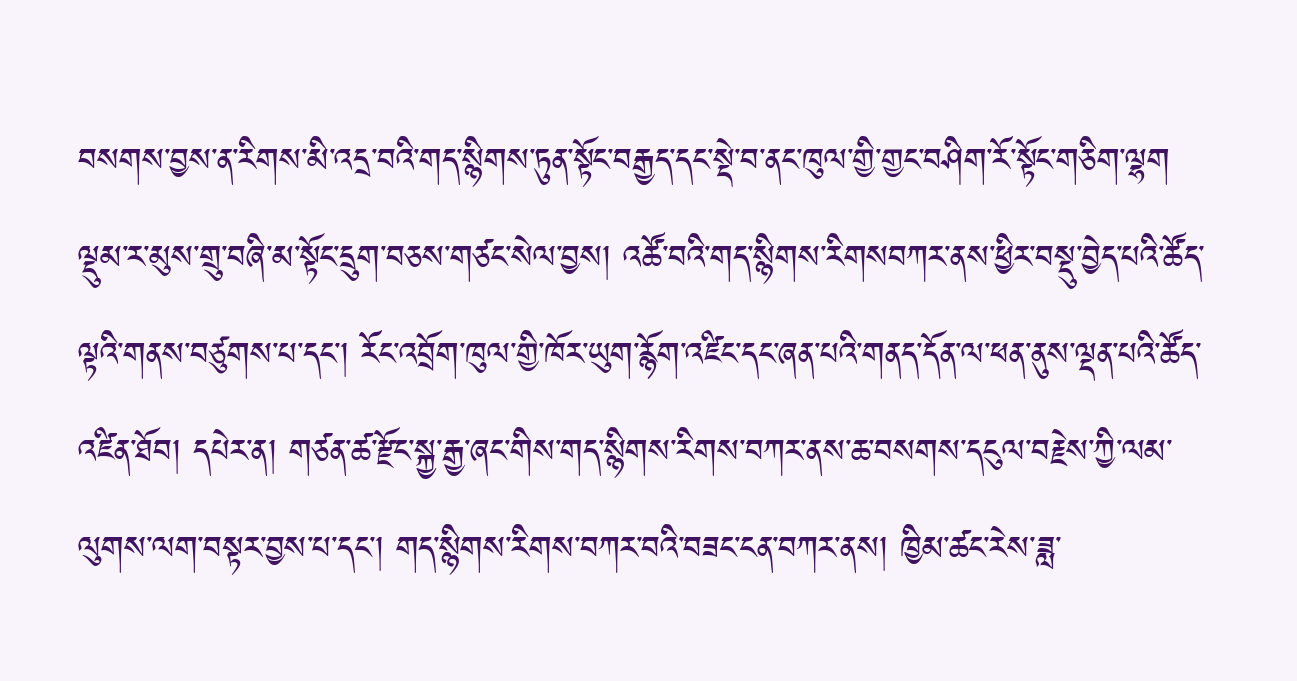བསགས་བྱས་ན་རིགས་མི་འདྲ་བའི་གད་སྙིགས་ཏུན་སྟོང་བརྒྱད་དང་སྡེ་བ་ནང་ཁུལ་གྱི་གྱང་བཤིག་རོ་སྟོང་གཅིག་ལྷག ལྡུམ་ར་མུས་གྲུ་བཞི་མ་སྟོང་དྲུག་བཅས་གཙང་སེལ་བྱས། འཚོ་བའི་གད་སྙིགས་རིགསབཀར་ནས་ཕྱིར་བསྡུ་བྱེད་པའི་ཚོད་ལྟའི་གནས་བཙུགས་པ་དང་། རོང་འབྲོག་ཁུལ་གྱི་ཁོར་ཡུག་རྙོག་འཛིང་དང་ཞན་པའི་གནད་དོན་ལ་ཕན་ནུས་ལྡན་པའི་ཚོད་འཛིན་ཐོབ། དཔེར་ན། གཙན་ཚ་རྫོང་སྐྱ་རྒྱ་ཞང་གིས་གད་སྙིགས་རིགས་བཀར་ནས་ཆ་བསགས་དངུལ་བརྗེས་ཀྱི་ལམ་ལུགས་ལག་བསྟར་བྱས་པ་དང་། གད་སྙིགས་རིགས་བཀར་བའི་བཟང་ངན་བཀར་ནས། ཁྱིམ་ཚང་རེས་ཟླ་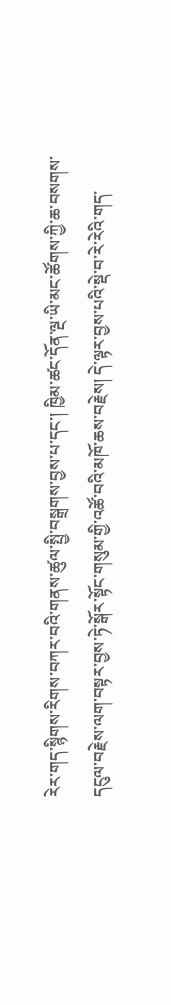རེར་གད་སྙིགས་རིགས་བཀར་བའི་གནས་ཚུལ་སྤྱི་བསྒྲགས་བྱས་པ་དང་། ཁྱིམ་ཚང་དོན་ལྔ་ཡི་མང་ཚོགས་ཀྱི་ཆ་བསགས་དངུལ་བརྗེས་ལག་བསྟར་བྱས་ཏེ་སྒོར་སྟོང་གསུམ་གྱི་འཚོ་བའི་མཁོ་ཆས་བརྗེས། དེ་ལྟར་བྱས་པའི་སྡེ་བ་རེ་རེའི་གད་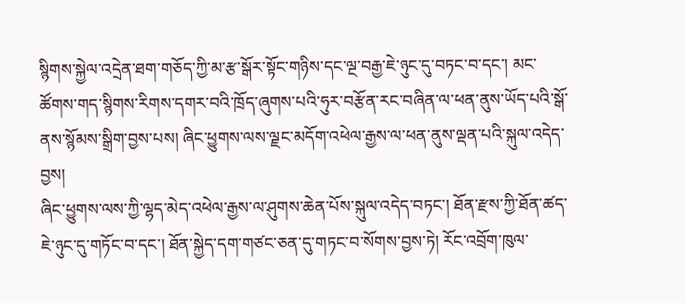སྙིགས་སྐྱེལ་འདྲེན་ཐག་གཅོད་ཀྱི་མ་རྩ་སྒོར་སྟོང་གཉིས་དང་ལྔ་བརྒྱ་ཇེ་ཉུང་དུ་བཏང་བ་དང་། མང་ཚོགས་གད་སྙིགས་རིགས་དགར་བའི་ཁྲོད་ཞུགས་པའི་ཧུར་བརྩོན་རང་བཞིན་ལ་ཕན་ནུས་ཡོད་པའི་སྒོ་ནས་སྙོམས་སྒྲིག་བྱས་པས། ཞིང་ཕྱུགས་ལས་ལྗང་མདོག་འཕེལ་རྒྱས་ལ་ཕན་ནུས་ལྡན་པའི་སྐུལ་འདེད་བྱས།
ཞིང་ཕྱུགས་ལས་ཀྱི་ལྷད་མེད་འཕེལ་རྒྱས་ལ་ཤུགས་ཆེན་པོས་སྐུལ་འདེད་བཏང་། ཐོན་རྫས་ཀྱི་ཐོན་ཚད་ཇེ་ཉུང་དུ་གཏོང་བ་དང་། ཐོན་སྐྱེད་དག་གཙང་ཅན་དུ་གཏང་བ་སོགས་བྱས་ཏེ། རོང་འབྲོག་ཁུལ་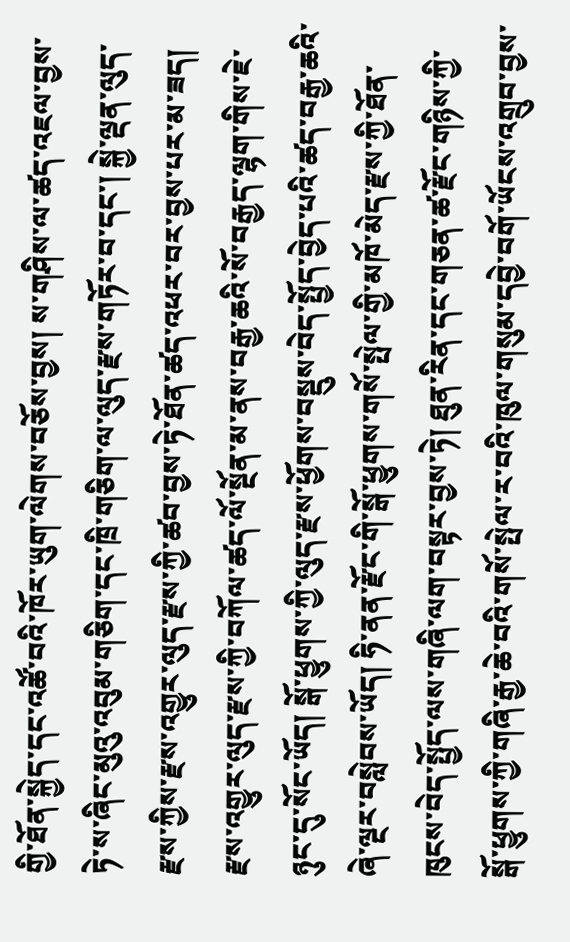གྱི་ཐོན་སྐྱེད་དང་འཚོ་བའི་ཁོར་ཡུག་ལེགས་བཅོས་བྱས། ས་གཤིས་ལ་ཚད་འཇལ་བྱས་ཏེ་ས་ཞིང་མུའུ་འབུམ་གཅིག་དང་ཁྲི་གཅིག་ལ་ལུད་རྫས་གཏོར་བ་དང་། སྐྱེ་ལྡན་ལུད་རྫས་ཀྱིས་རྫས་འགྱུར་ལུད་རྫས་ཀྱི་ཚབ་བྱས་ཏེ་ཐོན་ཚད་འཕར་བར་བྱས་པར་མ་ཟད། རྫས་འགྱུར་ལུད་རྫས་ཀྱི་བཀོལ་ཚད་ལོ་སྔོན་མ་ནས་བརྒྱ་ཆའི་སོ་བརྒྱད་ལྷག་གིས་ཇེ་ཉུང་དུ་སོང་ཡོད། སྒོ་ཕྱུགས་ཀྱི་ལུད་རྫས་ཕྱོགས་བསྡུས་བེད་སྤྱོད་བྱེད་པའི་ཚད་བརྒྱ་ཆའི་ཞེ་ལྔར་བསླེབས་ཡོད། ཧི་ནན་རྫོང་གི་སྒོ་ཕྱུགས་གསོ་སྤེལ་གྱི་མཁོ་མེད་རྫས་ཀྱི་ཐོན་ཁུངས་བེད་སྤྱོད་ལས་གཞི་ལག་བསྟར་བྱས་ཏེ། ཐུན་རིན་དང་གཅན་ཚ་རྫོང་གཉིས་ཀྱི་སྒོ་ཕྱུགས་ཀྱི་གཞི་རྒྱ་ཆེ་བའི་གསོ་སྤེལ་ར་བའི་ཁུལ་གསུམ་དབྱེ་བགོ་ཡོངས་འགྲུབ་བྱས་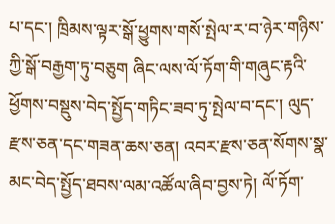པ་དང་། ཁྲིམས་ལྟར་སྒོ་ཕྱུགས་གསོ་སྤེལ་ར་བ་ཉེར་གཉིས་ཀྱི་སྒོ་བརྒྱག་ཏུ་བཅུག ཞིང་ལས་ལོ་ཏོག་གི་གཞུང་རྟའི་ཕྱོགས་བསྡུས་བེད་སྤྱོད་གཏིང་ཟབ་ཏུ་སྤེལ་བ་དང་། ལུད་རྫས་ཅན་དང་གཟན་ཆས་ཅན། འབར་རྫས་ཅན་སོགས་སྣ་མང་བེད་སྤྱོད་ཐབས་ལམ་འཚོལ་ཞིབ་བྱས་ཏེ། ལོ་ཏོག་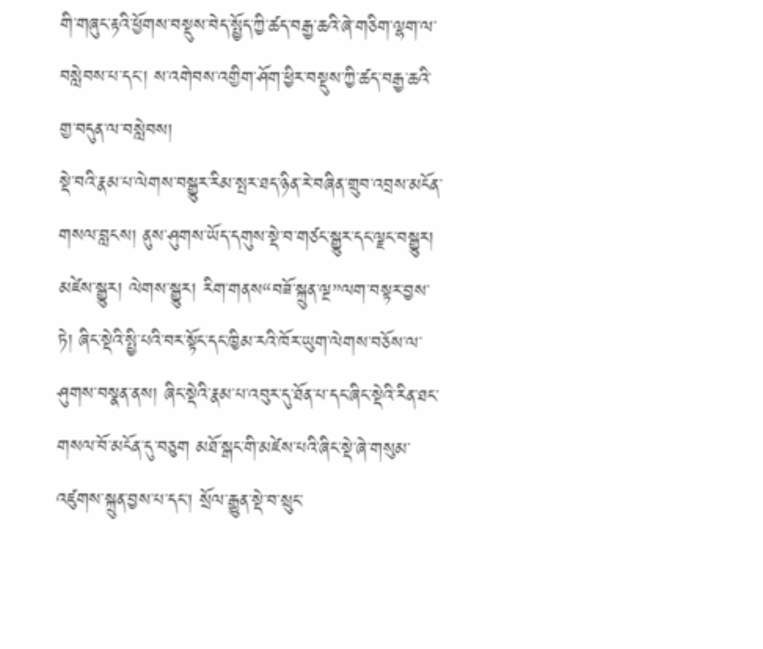གི་གཞུང་རྟའི་ཕྱོགས་བསྡུས་བེད་སྤྱོད་ཀྱི་ཚད་བརྒྱ་ཆའི་ཞེ་གཅིག་ལྷག་ལ་བསླེབས་པ་དང་། ས་འགེབས་འགྱིག་ཤོག་ཕྱིར་བསྡུས་ཀྱི་ཚད་བརྒྱ་ཆའི་གྱ་བདུན་ལ་བསླེབས།
སྡེ་བའི་རྣམ་པ་ལེགས་བསྒྱུར་རིམ་སྤར་ཐད་ཉིན་རེ་བཞིན་གྲུབ་འབྲས་མངོན་གསལ་བླངས། ནུས་ཤུགས་ཡོད་དགུས་སྡེ་བ་གཙང་སྒྱུར་དང་ལྗང་བསྒྱུར། མཛེས་སྒྱུར། ལེགས་སྒྱུར། རིག་གནས“བཟོ་སྐྲུན་ལྔ”ལག་བསྟར་བྱས་ཏེ། ཞིང་སྡེའི་སྤྱི་པའི་བར་སྟོང་དང་ཁྱིམ་རའི་ཁོར་ཡུག་ལེགས་བཅོས་ལ་ཤུགས་བསྣན་ནས། ཞིང་སྡེའི་རྣམ་པ་འབུར་དུ་ཐོན་པ་དང་ཞིང་སྡེའི་རིན་ཐང་གསལ་བོ་མངོན་དུ་བཅུག མཐོ་སྒང་གི་མཛེས་པའི་ཞིང་སྡེ་ཞེ་གསུམ་འཛུགས་སྐྲུན་བྱས་པ་དང་། སྲོལ་རྒྱུན་སྡེ་བ་སྲུང་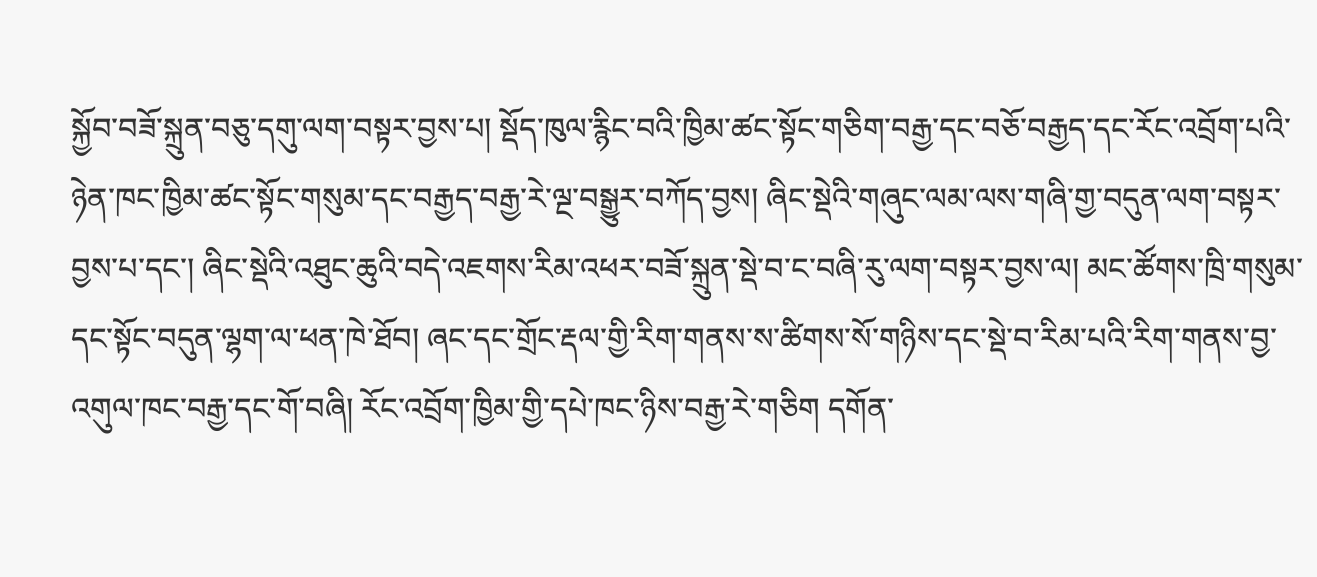སྐྱོབ་བཟོ་སྐྲུན་བཅུ་དགུ་ལག་བསྟར་བྱས་པ། སྡོད་ཁུལ་རྙིང་བའི་ཁྱིམ་ཚང་སྟོང་གཅིག་བརྒྱ་དང་བཅོ་བརྒྱད་དང་རོང་འབྲོག་པའི་ཉེན་ཁང་ཁྱིམ་ཚང་སྟོང་གསུམ་དང་བརྒྱད་བརྒྱ་རེ་ལྔ་བསྒྱུར་བཀོད་བྱས། ཞིང་སྡེའི་གཞུང་ལམ་ལས་གཞི་གྱ་བདུན་ལག་བསྟར་བྱས་པ་དང་། ཞིང་སྡེའི་འཐུང་ཆུའི་བདེ་འཇགས་རིམ་འཕར་བཟོ་སྐྲུན་སྡེ་བ་ང་བཞི་རུ་ལག་བསྟར་བྱས་ལ། མང་ཚོགས་ཁྲི་གསུམ་དང་སྟོང་བདུན་ལྷག་ལ་ཕན་ཁེ་ཐོབ། ཞང་དང་གྲོང་རྡལ་གྱི་རིག་གནས་ས་ཚིགས་སོ་གཉིས་དང་སྡེ་བ་རིམ་པའི་རིག་གནས་བྱ་འགུལ་ཁང་བརྒྱ་དང་གོ་བཞི། རོང་འབྲོག་ཁྱིམ་གྱི་དཔེ་ཁང་ཉིས་བརྒྱ་རེ་གཅིག དགོན་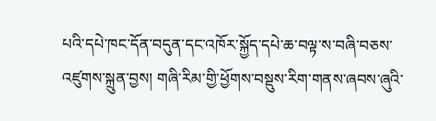པའི་དཔེ་ཁང་དོན་བདུན་དང་འཁོར་སྐྱོད་དཔེ་ཆ་བལྟ་ས་བཞི་བཅས་འཛུགས་སྐྲུན་བྱས། གཞི་རིམ་གྱི་ཕྱོགས་བསྡུས་རིག་གནས་ཞབས་ཞུའི་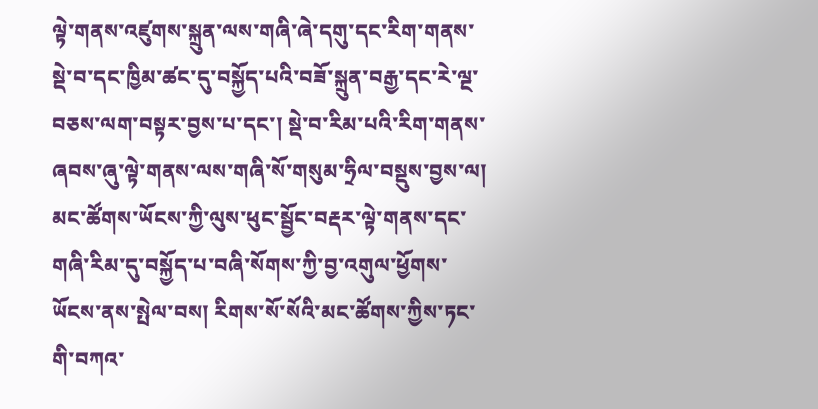ལྟེ་གནས་འཛུགས་སྐྲུན་ལས་གཞི་ཞེ་དགུ་དང་རིག་གནས་སྡེ་བ་དང་ཁྱིམ་ཚང་དུ་བསྐྱོད་པའི་བཟོ་སྐྲུན་བརྒྱ་དང་རེ་ལྔ་བཅས་ལག་བསྟར་བྱས་པ་དང་། སྡེ་བ་རིམ་པའི་རིག་གནས་ཞབས་ཞུ་ལྟེ་གནས་ལས་གཞི་སོ་གསུམ་ཧྲིལ་བསྡུས་བྱས་ལ། མང་ཚོགས་ཡོངས་ཀྱི་ལུས་ཕུང་སྦྱོང་བརྡར་ལྟེ་གནས་དང་གཞི་རིམ་དུ་བསྐྱོད་པ་བཞི་སོགས་ཀྱི་བྱ་འགུལ་ཕྱོགས་ཡོངས་ནས་སྤེལ་བས། རིགས་སོ་སོའི་མང་ཚོགས་ཀྱིས་ཏང་གི་བཀའ་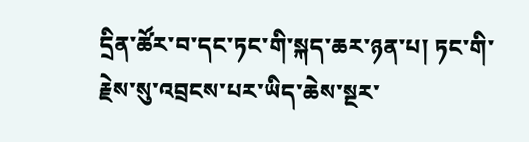དྲིན་ཚོར་བ་དང་ཏང་གི་སྐད་ཆར་ཉན་པ། ཏང་གི་རྗེས་སུ་འབྲངས་པར་ཡིད་ཆེས་སྔར་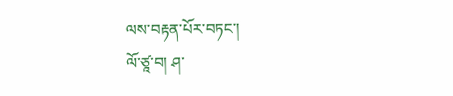ལས་བརྟན་པོར་བཏང་།
ལོ་ཙཱ་བ། ཤ་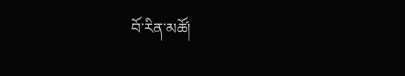བོ་རིན་མཚོ།